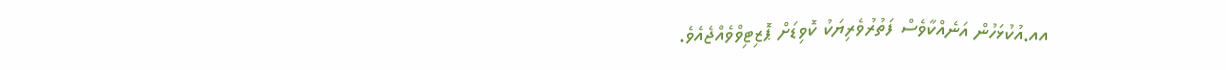އއ.އުކުޅަހުން އަނެއްކާވެސް ފަތުރުވެރިޔަކު ކޮވިޑަށް ޕޮޒިޓިވްވެއްޖެއެވެ.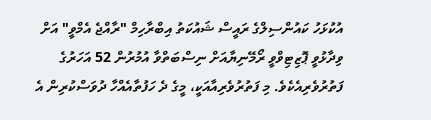އުކުޅަހު ކައުންސިލްގެ ރައީސް ޝައުކަތު އިބްރާހިމް "ރާއްޖެ އެމްވީ" އަށް ވިދާޅުވީ ޕޮޒިޓިވްވީ ރޯމޭނިޔާއަށް ނިސްބަތްވާ އުމުރުން 52 އަހަރުގެ ފަތުރުވެރިއެކެވެ. މި ފަތުރުވެރިއާއަކީ، މީގެ ދެ ހަފުތާއެއްހާ ދުވަސްކުރިން އެ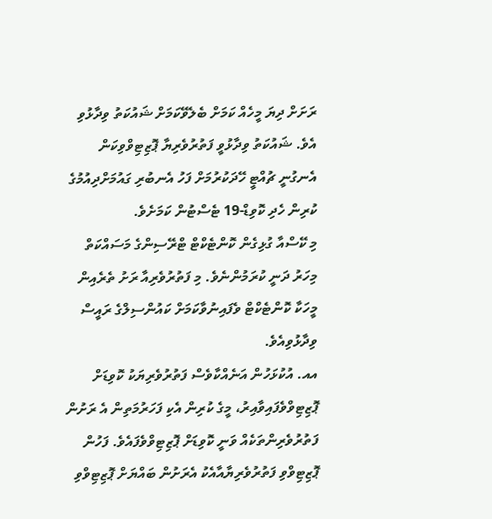ރަށަށް ދިޔަ މީހެއް ކަމަށް ބެލެވޭކަމަށް ޝައުކަތު ވިދާޅުވި އެވެ. ޝައުކަތު ވިދާޅުވީ ފަތުރުވެރިޔާ ޕޮޒިޓިވްވިކަން އެނގުނީ ޗުއްޓީ ހޭދަކުރުމަށް ފަހު އެނބުރި ގައުމަށްދިއުމުގެ ކުރިން ހެދި ކޮވިޑް-19 ޓެސްޓުން ކަމަށެވެ.
މި ކޭސްއާ ގުޅިގެން ކޮންޓެކްޓް ޓްރޭސިންގެ މަސައްކަތް މިހަރު ދަނީ ކުރަމުންނެވެ. މި ފަތުރުވެރިއާ ރަށު ތެރެއިން މީހަކާ ކޮންޓެކްޓް ވެފައިނުވާކަމަށް ކައުންސިލްގެ ރައީސް ވިދާޅުވިއެވެ.
އއ. އުކުޅަހުން އަނެއްކާވެސް ފަތުރުވެރިޔަކު ކޮވިޑަށް ޕޮޒިޓިވްވެފައިވާއިރު، މީގެ ކުރިން އެކި ފަހަރުމަތިން އެ ރަށުން ފަތުރުވެރިންތަކެއް ވަނީ ކޮވިޑަށް ޕޮޒިޓިވްވެފައެވެ. ފަހުން ޕޮޒިޓިވްވި ފަތުރުވެރިޔާއާއެކު އެރަށުން ބައްޔަށް ޕޮޒިޓިވްވި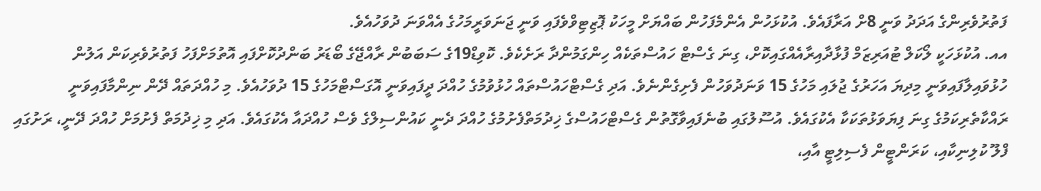ފަތުރުވެރިންގެ އަދަދު ވަނީ 8ށް އަރާފައެވެ. އުކުޅަހުން އެންމެފަހުން ބައްޔަށް މީހަކު ޕޮޒިޓިވްވެފައި ވަނީ ޖަނަވަރީމަހުގެ އެއްވަނަ ދުވަހުއެވެ.
އއ. އުކުޅަހަކީ ލޯކަލް ޓުއަރިޒަމް ފުޅާދާއިރާއެއްގައިކޮށް، ގިނަ ގެސްޓް ހައުސްތަކެއް ހިންގަމުންދާ ރަށެކެވެ. ކޮވިޑް19ގެ ސަބަބުން ރާއްޖޭގެ ބޯޑަރު ބަންދުކޮށްފައި އޮތުމަށްފަހު ފަތުރުވެރިކަން އަލުން ހުޅުވައިލާފައިވަނީ މިދިޔަ އަހަރުގެ ޖުލައި މަހުގެ 15 ވަނަދުވަހުން ފެށިގެންނެވެ. އަދި ގެސްޓްހައުސްތައް ހުޅުވުމުގެ ހުއްދަ ދީފައިވަނީ އޮގަސްޓްމަހުގެ 15 ދުވަހުއެވެ. މި ހުއްދަތައް ދޭން ނިންމާފައިވަނީ ރައްކާތެރިކަމުގެ ގިނަ ފިޔަވަޅުތަކަކާ އެކުގައެވެ. އުސޫލުގައި ބުނެފައިވާގޮތުން ގެސްޓްހައުސްގެ ޚިދުމަތްފެށުމުގެ ހުއްދަ ދެނީ ކައުންސިލްގެ ވެސް ހުއްދައާ އެކުގައެވެ. އަދި މި ޚިދުމަތް ފެށުމަށް ހުއްދަ ދޭނީ، ރަށުގައި ފްލޫ ކުލިނިކާއި، ކަރަންޓީން ފެސިލިޓީ އާއި،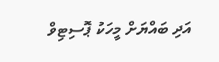އަދި ބައްޔަށް މީހަކު ޕޮސިޓިވް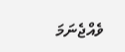ވެއްޖެނަމަ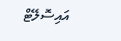އައިސޮލޭޓް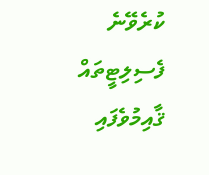ކުރެވޭނެ ފެސިލިޓީތައް ޤާއިމުވެފައި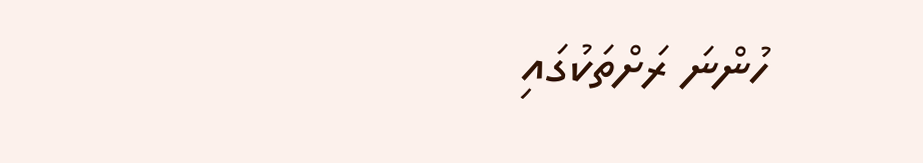ހުންނަ ރަށްތަކުގައި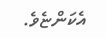އެކަންޏެވެ.